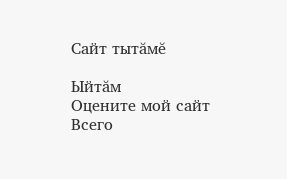Сайт тытăмĕ

Ыйтăм
Оцените мой сайт
Всего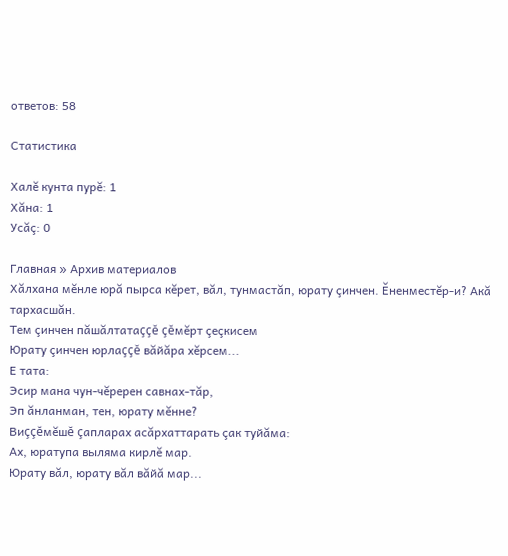ответов: 58

Статистика

Халĕ кунта пурĕ: 1
Хăна: 1
Усăç: 0

Главная » Архив материалов
Хăлхана мĕнле юрă пырса кĕрет, вăл, тунмастăп, юрату çинчен. Ĕненместĕр-и? Акă тархасшăн.
Тем çинчен пăшăлтатаççĕ çĕмĕрт çеçкисем
Юрату çинчен юрлаççĕ вăйăра хĕрсем...
Е тата:
Эсир мана чун-чĕререн савнах-тăр,
Эп ăнланман, тен, юрату мĕнне?
Виççĕмĕшĕ çапларах асăрхаттарать çак туйăма:
Ах, юратупа выляма кирлĕ мар.
Юрату вăл, юрату вăл вăйă мар...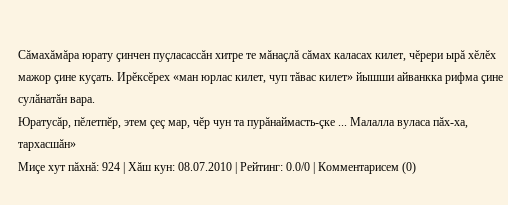Сăмахăмăра юрату çинчен пуçласассăн хитре те мăнаçлă сăмах каласах килет, чĕрери ырă хĕлĕх мажор çине куçать. Ирĕксĕрех «ман юрлас килет, чуп тăвас килет» йышши айванкка рифма çине сулăнатăн вара.
Юратусăр, пĕлетпĕр, этем çеç мар, чĕр чун та пурăнаймасть-çке ... Малалла вуласа пăх-ха, тархасшăн»
Миçе хут пăхнă: 924 | Хăш кун: 08.07.2010 | Рейтинг: 0.0/0 | Комментарисем (0)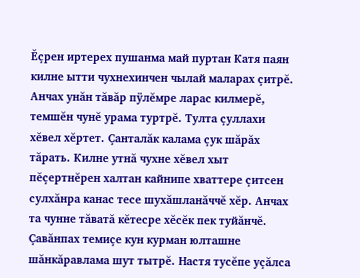Ĕçрен иртерех пушанма май пуртан Катя паян килне ытти чухнехинчен чылай маларах çитрĕ. Анчах унăн тăвăр пÿлĕмре ларас килмерĕ, темшĕн чунĕ урама туртрĕ. Тулта çуллахи хĕвел хĕртет. Çанталăк калама çук шăрăх тăрать. Килне утнă чухне хĕвел хыт пĕçертнĕрен халтан кайнипе хваттере çитсен сулхăнра канас тесе шухăшланăччĕ хĕр. Анчах та чунне тăватă кĕтесре хĕсĕк пек туйăнчĕ. Çавăнпах темиçе кун курман юлташне шăнкăравлама шут тытрĕ. Настя тусĕпе уçăлса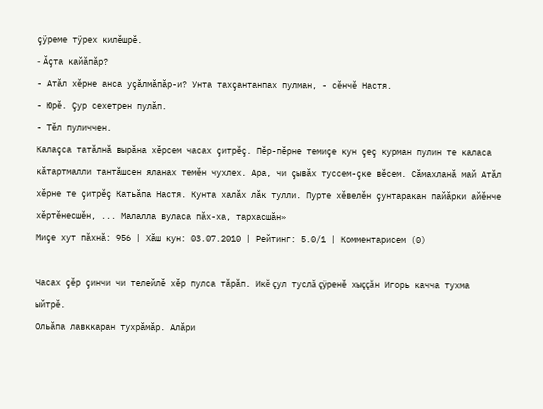çÿреме тÿрех килĕшрĕ.
- Ăçта кайăпăр?
- Атăл хĕрне анса уçăлмăпăр-и? Унта тахçантанпах пулман, - сĕнчĕ Настя.
- Юрĕ. Çур сехетрен пулăп.
- Тĕл пуличчен.
Калаçса татăлнă вырăна хĕрсем часах çитрĕç. Пĕр-пĕрне темиçе кун çеç курман пулин те каласа кăтартмалли тантăшсен яланах темĕн чухлех. Ара, чи çывăх туссем-çке вĕсем. Сăмахланă май Атăл хĕрне те çитрĕç Катьăпа Настя. Кунта халăх лăк тулли. Пурте хĕвелĕн çунтаракан пайăрки айĕнче хĕртĕнесшĕн, ... Малалла вуласа пăх-ха, тархасшăн»
Миçе хут пăхнă: 956 | Хăш кун: 03.07.2010 | Рейтинг: 5.0/1 | Комментарисем (0)

Часах çĕр çинчи чи телейлĕ хĕр пулса тăрăп. Икĕ çул туслă çÿренĕ хыççăн Игорь качча тухма ыйтрĕ.
Ольăпа лавккаран тухрăмăр. Алăри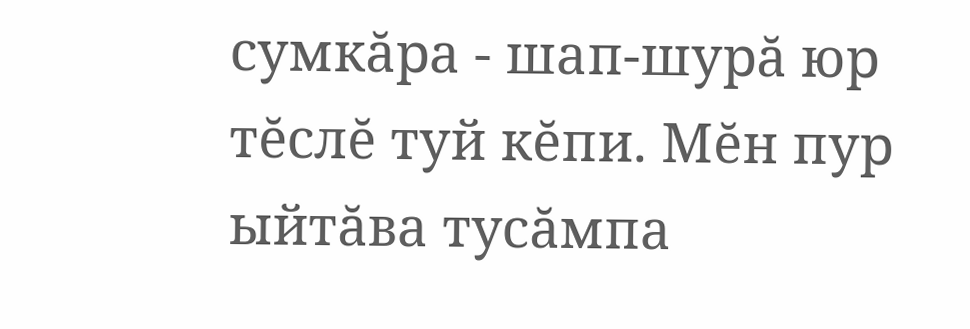сумкăра - шап-шурă юр тĕслĕ туй кĕпи. Мĕн пур ыйтăва тусăмпа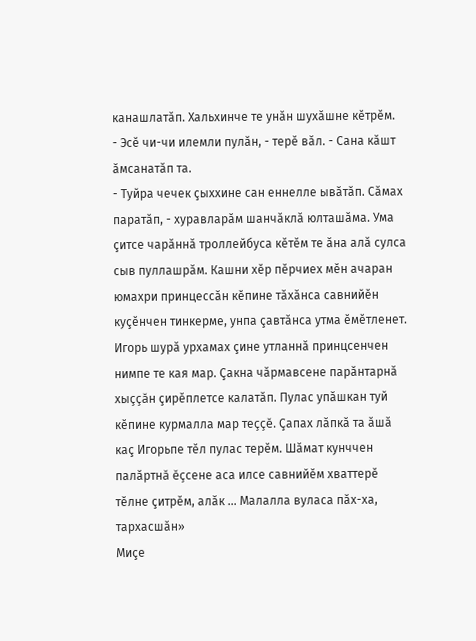канашлатăп. Хальхинче те унăн шухăшне кĕтрĕм.
- Эсĕ чи-чи илемли пулăн, - терĕ вăл. - Сана кăшт ăмсанатăп та.
- Туйра чечек çыххине сан еннелле ывăтăп. Сăмах паратăп, - хуравларăм шанчăклă юлташăма. Ума çитсе чарăннă троллейбуса кĕтĕм те ăна алă сулса сыв пуллашрăм. Кашни хĕр пĕрчиех мĕн ачаран юмахри принцессăн кĕпине тăхăнса савнийĕн куçĕнчен тинкерме, унпа çавтăнса утма ĕмĕтленет. Игорь шурă урхамах çине утланнă принцсенчен нимпе те кая мар. Çакна чăрмавсене парăнтарнă хыççăн çирĕплетсе калатăп. Пулас упăшкан туй кĕпине курмалла мар теççĕ. Çапах лăпкă та ăшă каç Игорьпе тĕл пулас терĕм. Шăмат кунччен палăртнă ĕçсене аса илсе савнийĕм хваттерĕ тĕлне çитрĕм, алăк ... Малалла вуласа пăх-ха, тархасшăн»
Миçе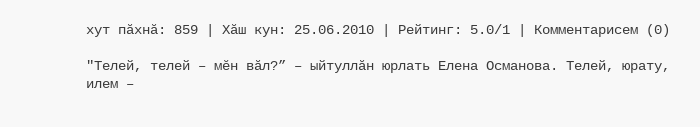хут пăхнă: 859 | Хăш кун: 25.06.2010 | Рейтинг: 5.0/1 | Комментарисем (0)

"Телей, телей – мĕн вăл?” – ыйтуллăн юрлать Елена Османова. Телей, юрату, илем –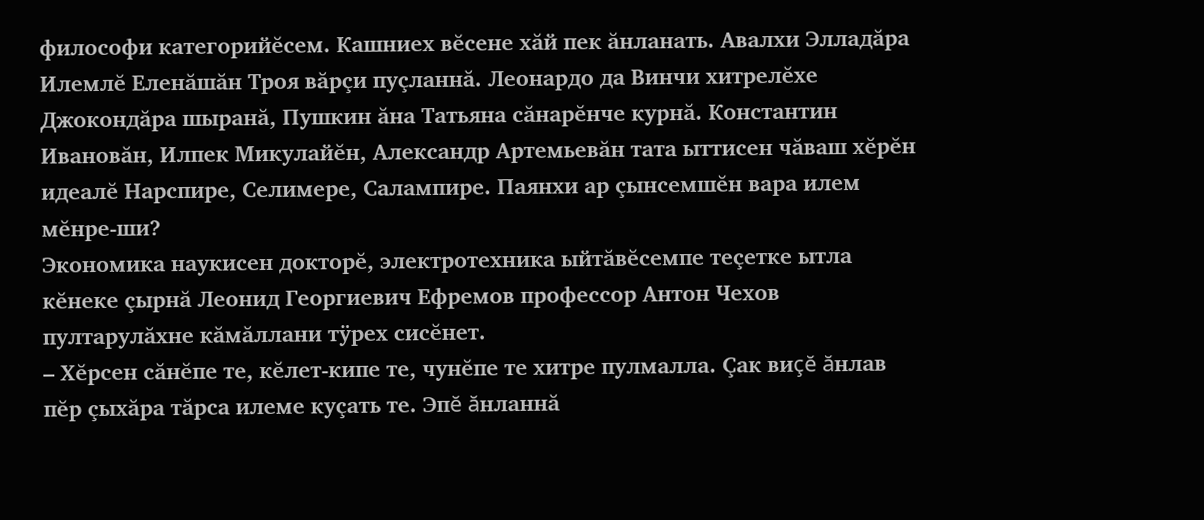философи категорийĕсем. Кашниех вĕсене хăй пек ăнланать. Авалхи Элладăра Илемлĕ Еленăшăн Троя вăрçи пуçланнă. Леонардо да Винчи хитрелĕхе Джокондăра шыранă, Пушкин ăна Татьяна сăнарĕнче курнă. Константин Ивановăн, Илпек Микулайĕн, Александр Артемьевăн тата ыттисен чăваш хĕрĕн идеалĕ Нарспире, Селимере, Салампире. Паянхи ар çынсемшĕн вара илем мĕнре-ши?
Экономика наукисен докторĕ, электротехника ыйтăвĕсемпе теçетке ытла кĕнеке çырнă Леонид Георгиевич Ефремов профессор Антон Чехов пултарулăхне кăмăллани тÿрех сисĕнет.
– Хĕрсен сăнĕпе те, кĕлет-кипе те, чунĕпе те хитре пулмалла. Çак виçĕ ăнлав пĕр çыхăра тăрса илеме куçать те. Эпĕ ăнланнă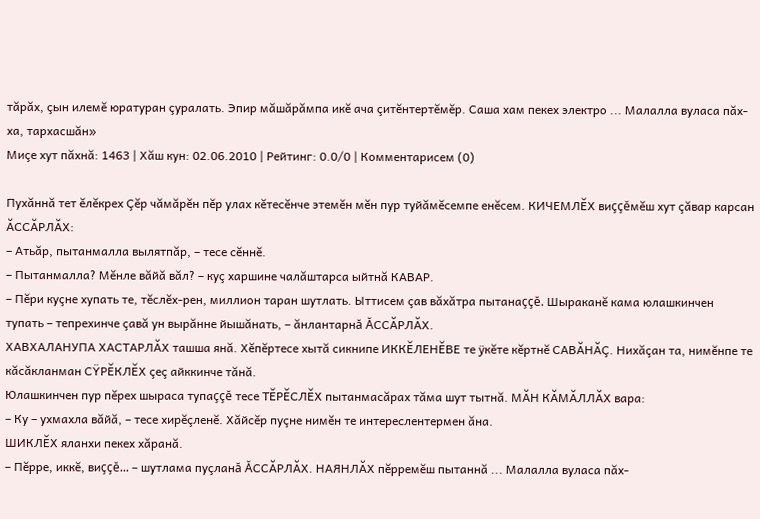тăрăх, çын илемĕ юратуран çуралать. Эпир мăшăрăмпа икĕ ача çитĕнтертĕмĕр. Саша хам пекех электро ... Малалла вуласа пăх-ха, тархасшăн»
Миçе хут пăхнă: 1463 | Хăш кун: 02.06.2010 | Рейтинг: 0.0/0 | Комментарисем (0)

Пухăннă тет ĕлĕкрех Çĕр чăмăрĕн пĕр улах кĕтесĕнче этемĕн мĕн пур туйăмĕсемпе енĕсем. КИЧЕМЛĔХ виççĕмĕш хут çăвар карсан ĂССĂРЛĂХ:
– Атьăр, пытанмалла вылятпăр, – тесе сĕннĕ.
– Пытанмалла? Мĕнле вăйă вăл? – куç харшине чалăштарса ыйтнă КАВАР.
– Пĕри куçне хупать те, тĕслĕх-рен, миллион таран шутлать. Ыттисем çав вăхăтра пытанаççĕ. Шыраканĕ кама юлашкинчен тупать – тепрехинче çавă ун вырăнне йышăнать, – ăнлантарнă ĂССĂРЛĂХ.
ХАВХАЛАНУПА ХАСТАРЛĂХ ташша янă. Хĕпĕртесе хытă сикнипе ИККĔЛЕНĔВЕ те ÿкĕте кĕртнĕ САВĂНĂÇ. Нихăçан та, нимĕнпе те кăсăкланман СŸРĔКЛĔХ çеç айккинче тăнă.
Юлашкинчен пур пĕрех шыраса тупаççĕ тесе ТĔРĔСЛĔХ пытанмасăрах тăма шут тытнă. МĂН КĂМĂЛЛĂХ вара:
– Ку – ухмахла вăйă, – тесе хирĕçленĕ. Хăйсĕр пуçне нимĕн те интереслентермен ăна.
ШИКЛĔХ яланхи пекех хăранă.
– Пĕрре, иккĕ, виççĕ... – шутлама пуçланă ĂССĂРЛĂХ. НАЯНЛĂХ пĕрремĕш пытаннă ... Малалла вуласа пăх-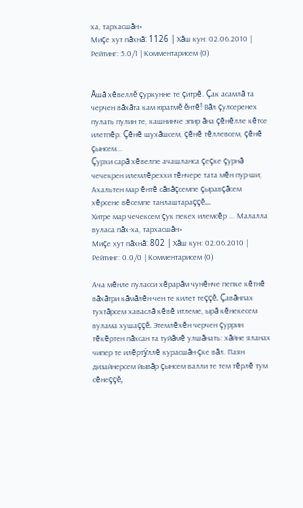ха, тархасшăн»
Миçе хут пăхнă: 1126 | Хăш кун: 02.06.2010 | Рейтинг: 5.0/1 | Комментарисем (0)


Ăшă хĕвеллĕ çуркунне те çитрĕ. Çак асамлă та черчен вăхăта кам юратмĕ ĕнтĕ! Вăл çулсеренех пулать пулин те, кашнинче эпир ăна çĕнĕлле кĕтсе илетпĕр. Çĕнĕ шухăшсем, çĕнĕ тĕллевсем, çĕнĕ çынсем...
Çурхи сарă хĕвелпе ачашланса çеçке çурнă чечекрен илемлĕреххи тĕнчере тата мĕн пур-ши; Ахальтен мар ĕнтĕ сăвăçсемпе çыравçăсем хĕрсене вĕсемпе танлаштараççĕ...
Хитре мар чечексем çук пекех илемсĕр ... Малалла вуласа пăх-ха, тархасшăн»
Миçе хут пăхнă: 802 | Хăш кун: 02.06.2010 | Рейтинг: 0.0/0 | Комментарисем (0)

Ача мĕнле пуласси хĕрарăм чунĕнче пепке кĕтнĕ вăхăтри кăмăлĕн-чен те килет теççĕ. Çавăнпах тухтăрсем хаваслă кĕвĕ итлеме, ырă кĕнекесем вулама хушаççĕ. Этемлĕхĕн черчен çуррин тĕкĕртен пăхсан та туйăмĕ улшăнать: хăйне яланах чипер те илĕртÿллĕ курасшăн-çке вăл. Паян дизайнерсем йывăр çынсем валли те тем тĕрлĕ тум сĕнеççĕ,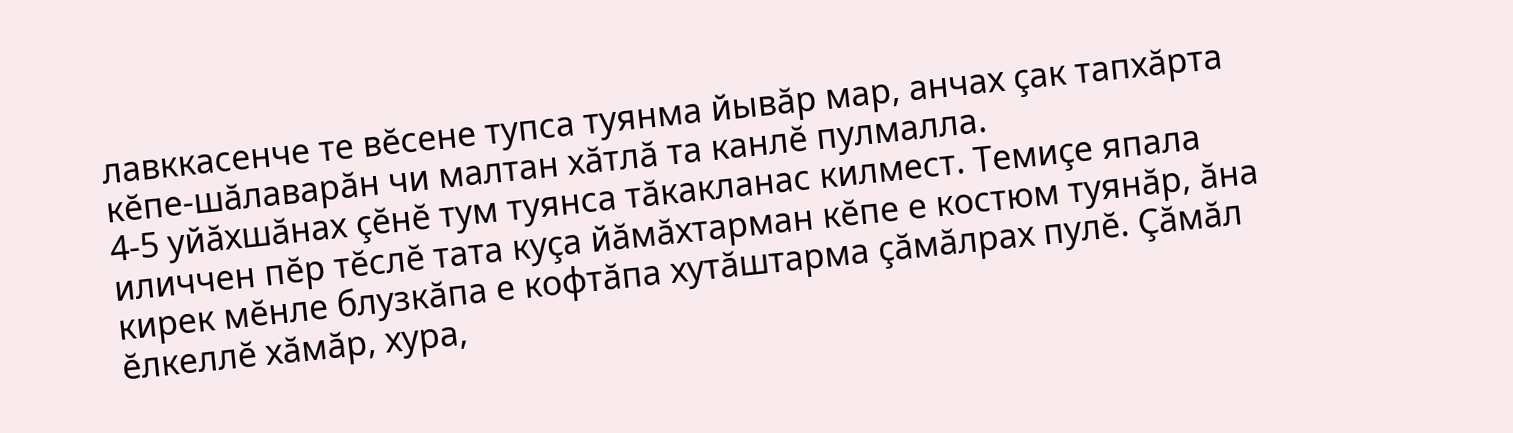лавккасенче те вĕсене тупса туянма йывăр мар, анчах çак тапхăрта кĕпе-шăлаварăн чи малтан хăтлă та канлĕ пулмалла.
4-5 уйăхшăнах çĕнĕ тум туянса тăкакланас килмест. Темиçе япала иличчен пĕр тĕслĕ тата куçа йăмăхтарман кĕпе е костюм туянăр, ăна кирек мĕнле блузкăпа е кофтăпа хутăштарма çăмăлрах пулĕ. Çăмăл ĕлкеллĕ хăмăр, хура,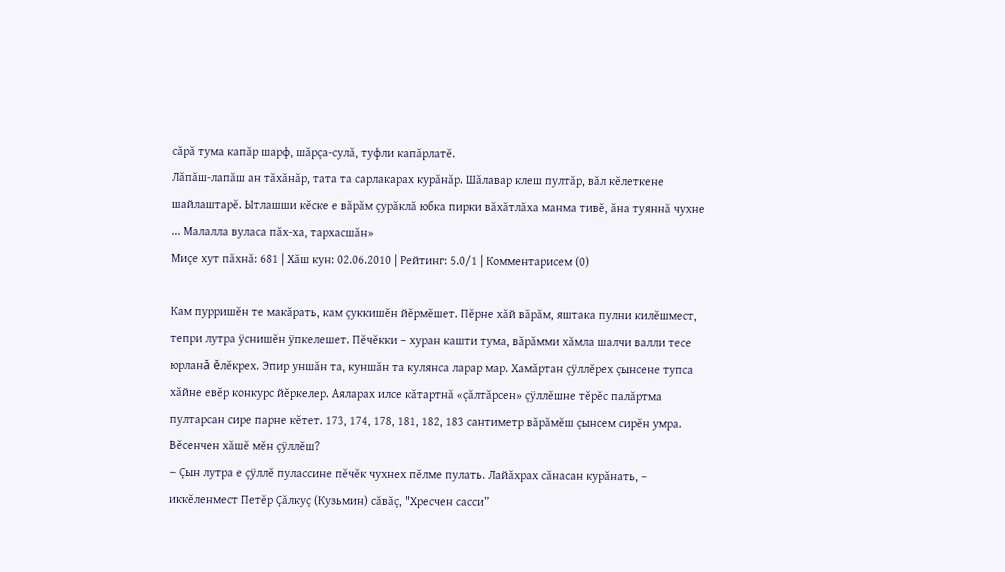сăрă тума капăр шарф, шăрçа-сулă, туфли капăрлатĕ.
Лăпăш-лапăш ан тăхăнăр, тата та сарлакарах курăнăр. Шăлавар клеш пултăр, вăл кĕлеткене шайлаштарĕ. Ытлашши кĕске е вăрăм çурăклă юбка пирки вăхăтлăха манма тивĕ, ăна туяннă чухне ... Малалла вуласа пăх-ха, тархасшăн»
Миçе хут пăхнă: 681 | Хăш кун: 02.06.2010 | Рейтинг: 5.0/1 | Комментарисем (0)

Кам пурришĕн те макăрать, кам çуккишĕн йĕрмĕшет. Пĕрне хăй вăрăм, яштака пулни килĕшмест, тепри лутра ÿснишĕн ÿпкелешет. Пĕчĕкки – хуран кашти тума, вăрăмми хăмла шалчи валли тесе юрланă ĕлĕкрех. Эпир уншăн та, куншăн та кулянса ларар мар. Хамăртан çÿллĕрех çынсене тупса хăйне евĕр конкурс йĕркелер. Аяларах илсе кăтартнă «çăлтăрсен» çÿллĕшне тĕрĕс палăртма пултарсан сире парне кĕтет. 173, 174, 178, 181, 182, 183 сантиметр вăрăмĕш çынсем сирĕн умра. Вĕсенчен хăшĕ мĕн çÿллĕш?
– Çын лутра е çÿллĕ пулассине пĕчĕк чухнех пĕлме пулать. Лайăхрах сăнасан курăнать, – иккĕленмест Петĕр Çăлкуç (Кузьмин) сăвăç, "Хресчен сасси”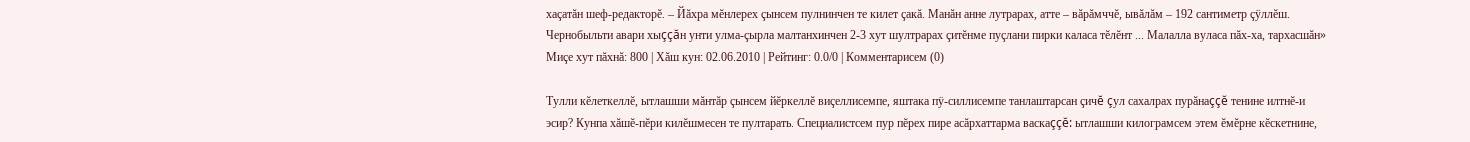хаçатăн шеф-редакторĕ. – Йăхра мĕнлерех çынсем пулнинчен те килет çакă. Манăн анне лутрарах, атте – вăрăмччĕ, ывăлăм – 192 сантиметр çÿллĕш. Чернобыльти авари хыççăн унти улма-çырла малтанхинчен 2-3 хут шултрарах çитĕнме пуçлани пирки каласа тĕлĕнт ... Малалла вуласа пăх-ха, тархасшăн»
Миçе хут пăхнă: 800 | Хăш кун: 02.06.2010 | Рейтинг: 0.0/0 | Комментарисем (0)

Тулли кĕлеткеллĕ, ытлашши мăнтăр çынсем йĕркеллĕ виçеллисемпе, яштака пÿ-силлисемпе танлаштарсан çичĕ çул сахалрах пурăнаççĕ тенине илтнĕ-и эсир? Кунпа хăшĕ-пĕри килĕшмесен те пултарать. Специалистсем пур пĕрех пире асăрхаттарма васкаççĕ: ытлашши килограмсем этем ĕмĕрне кĕскетнине,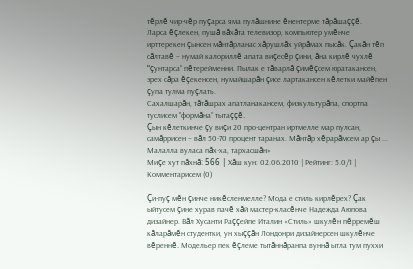тĕрлĕ чир-чĕр пуçарса яма пулăшнине ĕнентерме тăрăшаççĕ.
Ларса ĕçлекен, пушă вăхăта телевизор, компьютер умĕнче ирттерекен çынсен мăнтăрланас хăрушлăх уйрăмах пысăк. Çакăн тĕп сăлтавĕ – нумай калориллĕ апата виçесĕр çини, ăна кирлĕ чухлĕ "çунтарса” пĕтерейменни. Пылак е тăварлă çимĕçсем юратакансен, эрех сăра ĕçекенсен, нумайшарăн çисе лартакансен кĕлетки майĕпен çупа тулма пуçлать.
Сахалшарăн, тăтăшрах апатланакансем, физкультурăпа, спортпа туслисем "формăна” тытаççĕ.
Çын кĕлеткинче çу виçи 20 про-центран иртмелле мар пулсан, самăррисен – вăл 50-70 процент таранах. Мăнтăр хĕрарăмсем ар çы ... Малалла вуласа пăх-ха, тархасшăн»
Миçе хут пăхнă: 566 | Хăш кун: 02.06.2010 | Рейтинг: 5.0/1 | Комментарисем (0)

Çи-пуç мĕн çинче никĕсленмелле? Мода е стиль кирлĕрех? Çак ыйтусем çине хурав пачĕ хăй мастер-класĕнче Надежда Аюпова дизайнер. Вăл Хусанти Раççейпе Италин «Стиль» шкулĕн пĕрремĕш кăларăмĕн студентки, ун хыççăн Лондонри дизайнерсен шкулĕнче вĕреннĕ. Модельер пек ĕçлеме тытăннăранпа вуннă ытла тум пуххи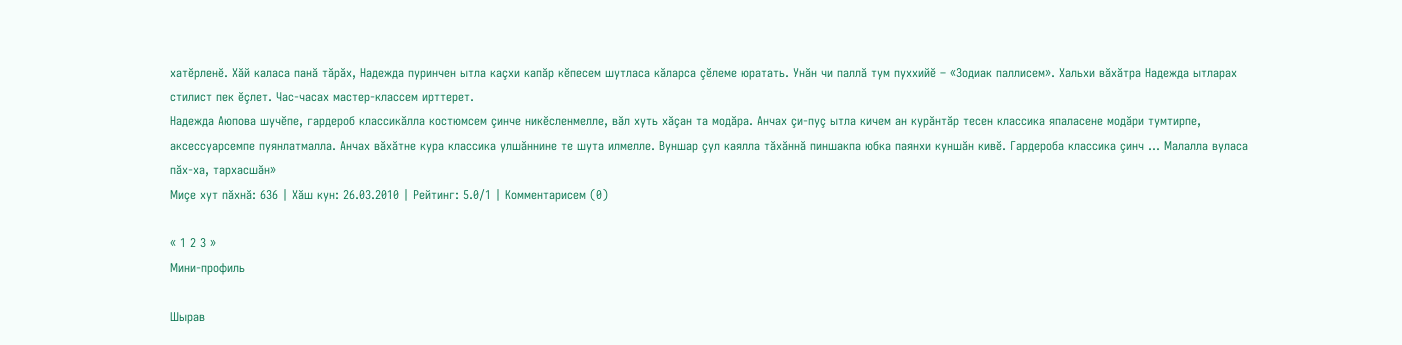хатĕрленĕ. Хăй каласа панă тăрăх, Надежда пуринчен ытла каçхи капăр кĕпесем шутласа кăларса çĕлеме юратать. Унăн чи паллă тум пуххийĕ – «Зодиак паллисем». Хальхи вăхăтра Надежда ытларах стилист пек ĕçлет. Час-часах мастер-классем ирттерет.
Надежда Аюпова шучĕпе, гардероб классикăлла костюмсем çинче никĕсленмелле, вăл хуть хăçан та модăра. Анчах çи-пуç ытла кичем ан курăнтăр тесен классика япаласене модăри тумтирпе, аксессуарсемпе пуянлатмалла. Анчах вăхăтне кура классика улшăннине те шута илмелле. Вуншар çул каялла тăхăннă пиншакпа юбка паянхи куншăн кивĕ. Гардероба классика çинч ... Малалла вуласа пăх-ха, тархасшăн»
Миçе хут пăхнă: 636 | Хăш кун: 26.03.2010 | Рейтинг: 5.0/1 | Комментарисем (0)

« 1 2 3 »
Мини-профиль

Шырав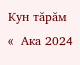Кун тăрăм
«  Ака 2024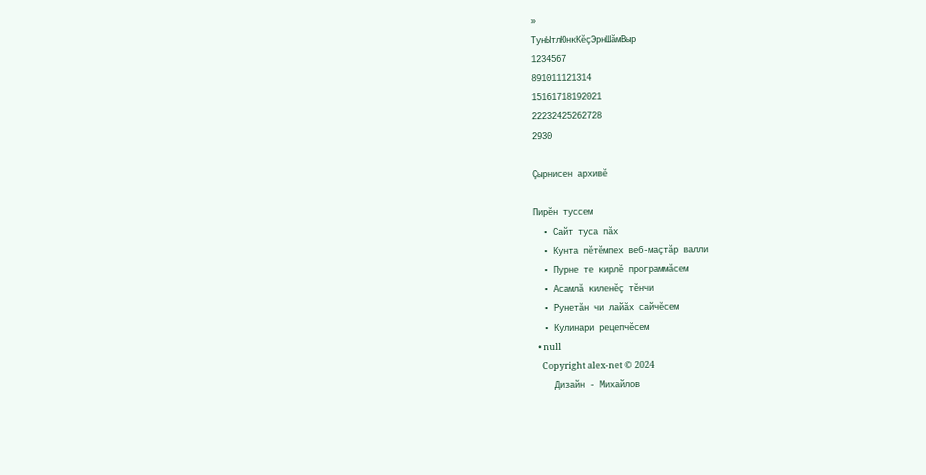»
ТунЫтлЮнкКĕçЭрнШăмВыр
1234567
891011121314
15161718192021
22232425262728
2930

Çырнисен архивĕ

Пирĕн туссем
  • Сайт туса пăх
  • Кунта пĕтĕмпех веб-маçтăр валли
  • Пурне те кирлĕ программăсем
  • Асамлă киленĕç тĕнчи
  • Рунетăн чи лайăх сайчĕсем
  • Кулинари рецепчĕсем
  • null
    Copyright alex-net © 2024
    Дизайн - Михайлов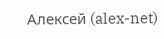Алексей (alex-net)